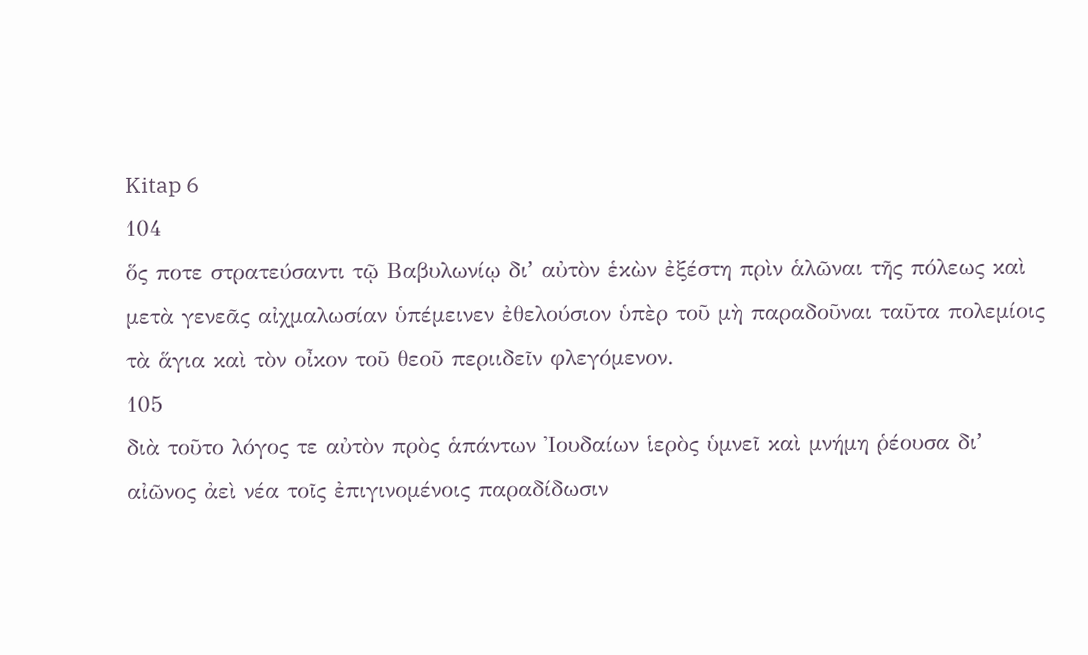Kitap 6
104
ὅς ποτε στρατεύσαντι τῷ Βαβυλωνίῳ διʼ αὐτὸν ἑκὼν ἐξέστη πρὶν ἁλῶναι τῆς πόλεως καὶ μετὰ γενεᾶς αἰχμαλωσίαν ὑπέμεινεν ἐθελούσιον ὑπὲρ τοῦ μὴ παραδοῦναι ταῦτα πολεμίοις τὰ ἅγια καὶ τὸν οἶκον τοῦ θεοῦ περιιδεῖν φλεγόμενον.
105
διὰ τοῦτο λόγος τε αὐτὸν πρὸς ἁπάντων Ἰουδαίων ἱερὸς ὑμνεῖ καὶ μνήμη ῥέουσα διʼ αἰῶνος ἀεὶ νέα τοῖς ἐπιγινομένοις παραδίδωσιν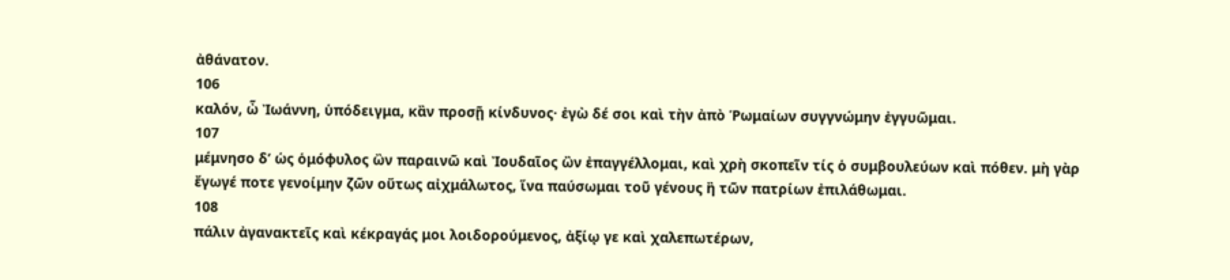ἀθάνατον.
106
καλόν, ὦ Ἰωάννη, ὑπόδειγμα, κἂν προσῇ κίνδυνος· ἐγὼ δέ σοι καὶ τὴν ἀπὸ Ῥωμαίων συγγνώμην ἐγγυῶμαι.
107
μέμνησο δʼ ὡς ὁμόφυλος ὢν παραινῶ καὶ Ἰουδαῖος ὢν ἐπαγγέλλομαι, καὶ χρὴ σκοπεῖν τίς ὁ συμβουλεύων καὶ πόθεν. μὴ γὰρ ἔγωγέ ποτε γενοίμην ζῶν οὕτως αἰχμάλωτος, ἵνα παύσωμαι τοῦ γένους ἢ τῶν πατρίων ἐπιλάθωμαι.
108
πάλιν ἀγανακτεῖς καὶ κέκραγάς μοι λοιδορούμενος, ἀξίῳ γε καὶ χαλεπωτέρων,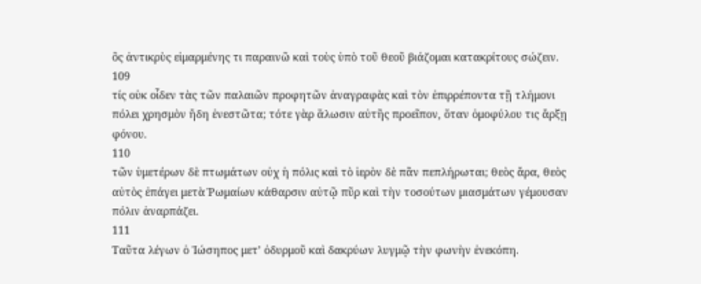ὃς ἀντικρὺς εἱμαρμένης τι παραινῶ καὶ τοὺς ὑπὸ τοῦ θεοῦ βιάζομαι κατακρίτους σώζειν.
109
τίς οὐκ οἶδεν τὰς τῶν παλαιῶν προφητῶν ἀναγραφὰς καὶ τὸν ἐπιρρέποντα τῇ τλήμονι πόλει χρησμὸν ἤδη ἐνεστῶτα; τότε γὰρ ἅλωσιν αὐτῆς προεῖπον, ὅταν ὁμοφύλου τις ἄρξῃ φόνου.
110
τῶν ὑμετέρων δὲ πτωμάτων οὐχ ἡ πόλις καὶ τὸ ἱερὸν δὲ πᾶν πεπλήρωται; θεὸς ἄρα, θεὸς αὐτὸς ἐπάγει μετὰ Ῥωμαίων κάθαρσιν αὐτῷ πῦρ καὶ τὴν τοσούτων μιασμάτων γέμουσαν πόλιν ἀναρπάζει.
111
Ταῦτα λέγων ὁ Ἰώσηπος μετʼ ὀδυρμοῦ καὶ δακρύων λυγμῷ τὴν φωνὴν ἐνεκόπη.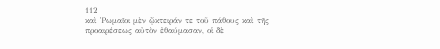112
καὶ Ῥωμαῖοι μὲν ᾤκτειράν τε τοῦ πάθους καὶ τῆς προαιρέσεως αὐτὸν ἐθαύμασαν, οἱ δὲ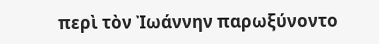περὶ τὸν Ἰωάννην παρωξύνοντο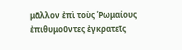μᾶλλον ἐπὶ τοὺς Ῥωμαίους ἐπιθυμοῦντες ἐγκρατεῖς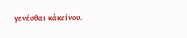γενέσθαι κἀκείνου.